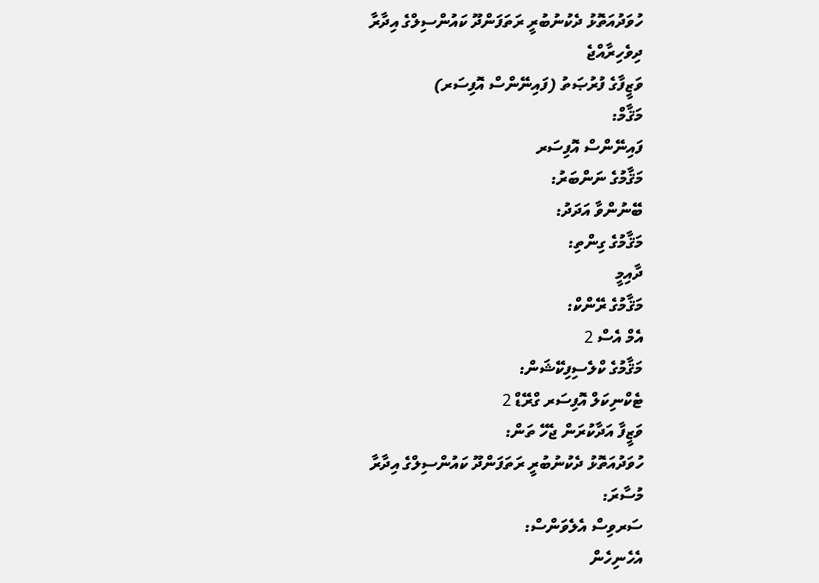ހުވަދުއަތޮޅު ދެކުނުބުރީ ރަތަފަންދޫ ކައުންސިލްގެ އިދާރާ
ދިވެހިރާއްޖެ
ވަޒީފާގެ ފުރުޞަތު (ފައިނޭންސް އޮފިސަރ)
މަޤާމް:
ފައިނޭންސް އޮފިސަރ
މަޤާމުގެ ނަންބަރު:
ބޭނުންވާ އަދަދު:
މަޤާމުގެ ގިންތި:
ދާއިމީ
މަޤާމުގެ ރޭންކް:
އެމް އެސް 2
މަޤާމުގެ ކްލެސިފިކޭޝަން:
ޓެކްނިކަލް އޮފިސަރ ގްރޭޑް 2
ވަޒީފާ އަދާކުރަން ޖެހޭ ތަން:
ހުވަދުއަތޮޅު ދެކުނުބުރީ ރަތަފަންދޫ ކައުންސިލްގެ އިދާރާ
މުސާރަ:
ސަރވިސް އެލެވަންސް:
އެހެނިހެން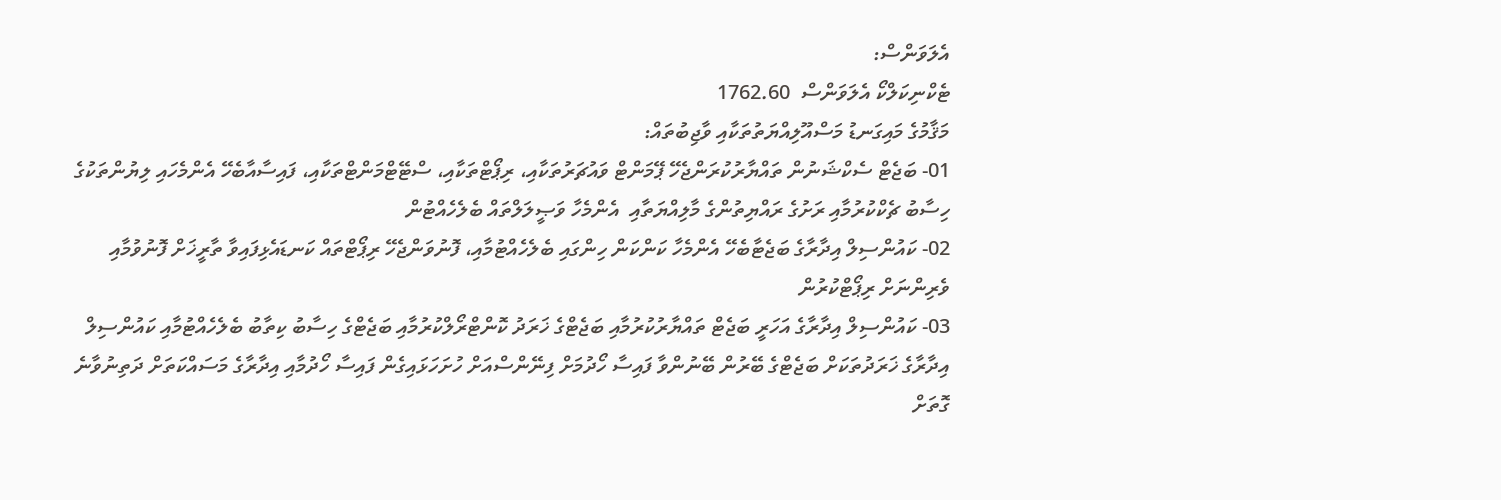އެލަވަންސް:
ޓެކްނިކަލްކޯ އެލަވަންސް  1762.60
މަޤާމުގެ މައިގަނޑު މަސްއޫލިއްޔަތުތަކާއި ވާޖިބުތައް:
01- ބަޖެޓް ސެކްޝަނުން ތައްޔާރުކުރަންޖެހޭ ޕޭމަންޓް ވައުޗަރުތަކާއި، ރިޕޯޓްތަކާއި، ސްޓޭޓްމަންޓްތަކާއި، ފައިސާއާބެހޭ އެންމެހައި ލިޔުންތަކުގެ ހިސާބު ޗެކްކުރުމާއި ރަށުގެ ރައްޔިތުންގެ މާލިއްޔަތާއި  އެންމެހާ ވަޞީލަލްތައް ބެލެހެއްޓުން
02- ކައުންސިލް އިދާރާގެ ބަޖެޓާބެހޭ އެންމެހާ ކަންކަން ހިންގައި ބެލެހެއްޓުމާއި، ފޮނުވަންޖެހޭ ރިޕޯޓްތައް ކަނޑައެޅިފައިވާ ތާރީޚަށް ފޮނުވުމާއި ވެރިންނަށް ރިޕޯޓްކުރުން
03- ކައުންސިލް އިދާރާގެ އަހަރީ ބަޖެޓް ތައްޔާރުކުރުމާއި ބަޖެޓްގެ ޚަރަދު ކޮންޓްރޯލްކުރުމާއި ބަޖެޓްގެ ހިސާބު ކިތާބު ބެލެހެއްޓުމާއި ކައުންސިލް އިދާރާގެ ޚަރަދުތަކަށް ބަޖެޓްގެ ބޭރުން ބޭނުންވާ ފައިސާ ހޯދުމަށް ފިނޭންސްއަށް ހުށަހަޅައިގެން ފައިސާ ހޯދުމާއި އިދާރާގެ މަސައްކަތަށް ދަތިނުވާނެ ގޮތަށް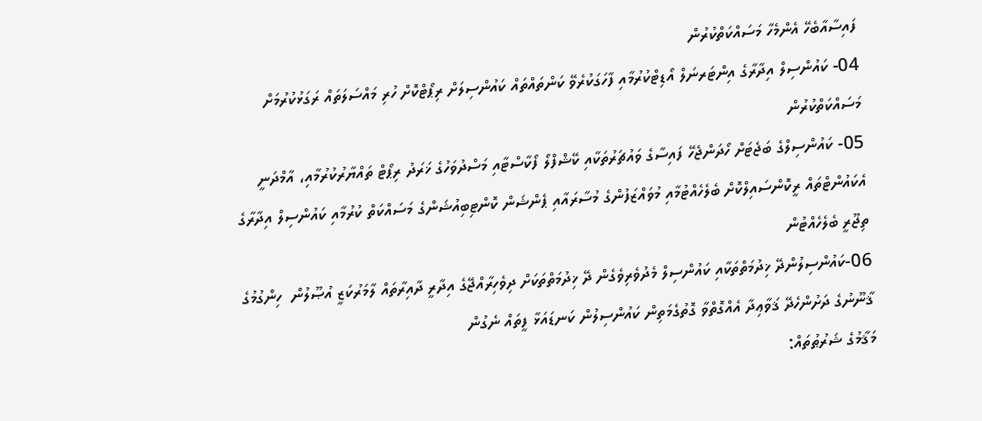ފައިސާއާބެހޭ އެންމެހާ މަސައްކަތްކުރުން
04- ކައުންސިލް އިދާރާގެ އިންޓަރނަލް އޯޑިޓްކުރުމާއި ފާހަގަކުރެވޭ ކަންތައްތައް ކައުންސިލަށް ރިޕޯޓްކޮށް ހުރި މައްސަލަތައް ރަގަޅުކުރުމަށް މަސައްކަތްކުރުން
05- ކައުންސިލްގެ ބަޖެޓަށް ހޯދަންޖެހޭ ފައިސާގެ ވައުޗަރުތަކާއި ކޭޝްފްލޯ ފޯކާސްޓާއި މަސްދުވަހުގެ ޚަރަދު ރިޕޯޓް ތައްޔާރުކުރުމާއި، އާމްދަނީ އެކައުންޓްތައް ރީކޮންސައިލްކޮށް ބެލެހެއްޓުމާއި މުވައްޒަފުންގެ މުސާރައާއި ޕެންޝަން ކޮންޓިބިއުޝަންގެ މަސައްކަތް ކުރުމާއި ކައުންސިލް އިދާރާގެ ތިޖޫރީ ބެލެހެއްޓުން
06-ކައުންސިލުންދޭ ޚިދުމަތްތަކާއި ކައުންސިލް މެދުވެރިވެގެން ދޭ ޚިދުމަތްތަކަށް ދިވެހިރާއްޖޭގެ އިދާރީ ދާއިރާތައް ލާމަރުކަޒީ އުޞޫލުން  ހިންގުމުގެ ޤާނޫނުގެ ދަށުންހެދޭ ޤަވާޢިދާ އެއްގޮތްވާ ގޮތުގެމަތިން ކައުންސިލުން ކަނޑައަޅާ ފީތައް ނެގުން
މަޤާމުގެ ޝަރުޠުތައް: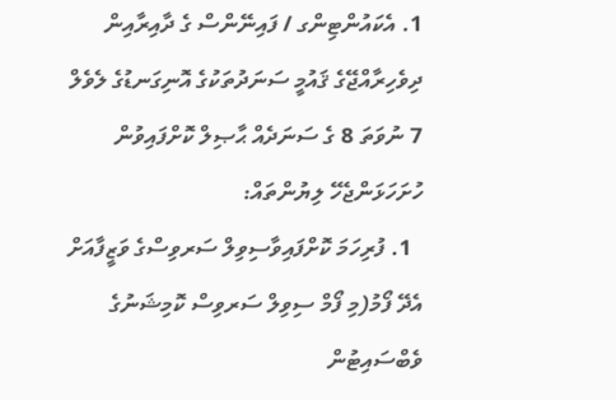1. އެކައުންޓިންގ / ފައިނޭންސް ގެ ދާއިރާއިން ދިވެހިރާއްޖޭގެ ޤައުމީ ސަނަދުތަކުގެ އޮނިގަނޑުގެ ލެވެލް 7 ނުވަތަ 8 ގެ ސަނަދެއް ޙާޞިލް ކޮށްފައިވުން
ހުށަހަޅަންޖެހޭ ލިޔުންތައް:
  1. ފުރިހަމަ ކޮށްފައިވާސިވިލް ސަރވިސްގެ ވަޒީފާއަށް އެދޭ ފޯމު(މި ފޯމް ސިވިލް ސަރވިސް ކޮމިޝަނުގެ ވެބްސައިޓުން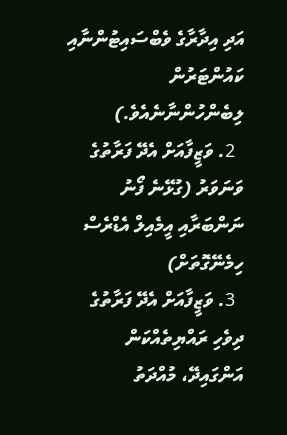އަދި އިދާރާގެ ވެބްސައިޓުންނާއި ކައުންޓަރުން ލިބެންހުންނާނެއެވެ.)
  2. ވަޒީފާއަށް އެދޭ ފަރާތުގެ ވަނަވަރު (ގުޅޭނެ ފޯނު ނަންބަރާއި އީމެއިލް އެޑްރެސް ހިމެނޭގޮތަށް)
  3. ވަޒީފާއަށް އެދޭ ފަރާތުގެ ދިވެހި ރައްޔިތެއްކަން އަންގައިދޭ، މުއްދަތު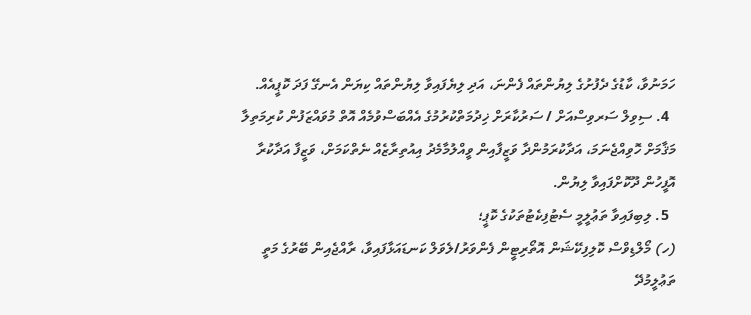ހަމަނުވާ، ކާޑުގެ ދެފުށުގެ ލިޔުންތައް ފެންނަ، އަދި ލިޔެފައިވާ ލިޔުންތައް ކިޔަން އެނގޭ ފަދަ ކޮޕީއެއް.
  4. ސިވިލް ސަރވިސްއަށް / ސަރުކާރަށް ޚިދުމަތްކުރުމުގެ އެއްބަސްވުމެއް އޮތް މުވައްޒަފުން ކުރިމަތިލާ މަޤާމަށް ހޮވިއްޖެނަމަ، އަދާކުރަމުންދާ ވަޒީފާއިން ވީއްލުމާމެދު އިއުތިރާޒެއް ނެތްކަމަށް، ވަޒީފާ އަދާކުރާ އޮފީހުން ދޫކޮށްފައިވާ ލިޔުން.
  5. ލިބިފައިވާ ތަޢުލީމީ ސެޓުފިކެޓުތަކުގެ ކޮޕީ؛
(ހ) މޯލްޑިވްސް ކޮލިފިކޭޝަން އޮތޯރިޓީން ފެންވަރު/ލެވަލް ކަނޑައަޅާފައިވާ، ރާއްޖެއިން ބޭރުގެ މަތީ ތަޢުލީމުދޭ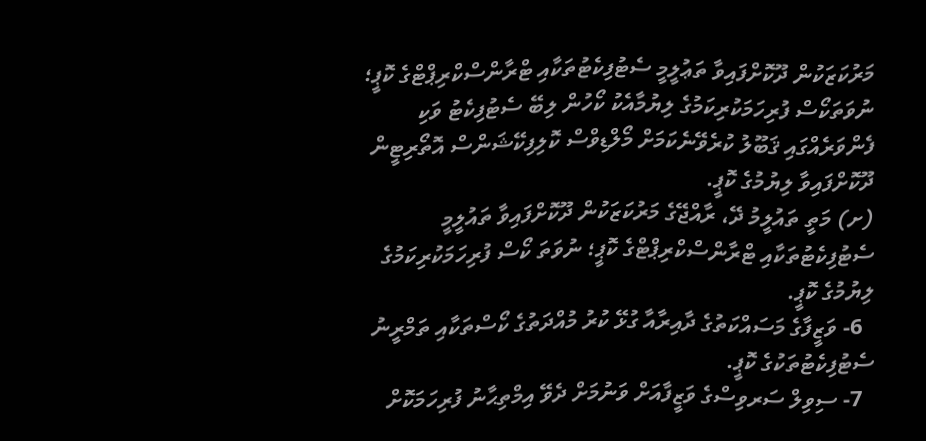މަރުކަޒަކުން ދޫކޮށްފައިވާ ތަޢުލީމީ ސެޓުފިކެޓުތަކާއި ޓްރާންސްކްރިޕްޓްގެ ކޮޕީ؛  ނުވަތަކޯސް ފުރިހަމަކުރިކަމުގެ ލިޔުމާއެކު ކޯހުން ލިބޭ ސެޓުފިކެޓު ވަކި ފެންވަރެއްގައި ޤަބޫލު ކުރެވޭނެކަމަށް މޯލްޑިވްސް ކޮލިފިކޭޝަންސް އޮތޯރިޓީން ދޫކޮށްފައިވާ ލިޔުމުގެ ކޮޕީ.
(ށ) މަތީ ތައުލީމު ދޭ، ރާއްޖޭގެ މަރުކަޒަކުން ދޫކޮށްފައިވާ ތައުލީމީ ސެޓުފިކެޓުތަކާއި ޓްރާންސްކްރިޕްޓްގެ ކޮޕީ؛ ނުވަތަ ކޯސް ފުރިހަމަކުރިކަމުގެ ލިޔުމުގެ ކޮޕީ.
  6- ވަޒީފާގެ މަސައްކަތުގެ ދާއިރާއާ ގުޅޭ ކުރު މުއްދަތުގެ ކޯސްތަކާއި ތަމްރީނު             ސެޓުފިކެޓުތަކުގެ ކޮޕީ.
  7- ސިވިލް ސަރވިސްގެ ވަޒީފާއަށް ވަނުމަށް ދެވޭ އިމްތިޙާނު ފުރިހަމަކޮށް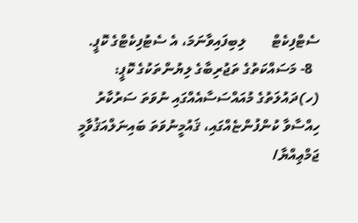ސެޓްފިކެޓް       ލިބިފައިވާނަމަ، އެ ސެޓުފިކެޓްގެ ކޮޕީ.
  8- މަސައްކަތުގެ ތަޖުރިބާގެ ލިޔުންތަކުގެ ކޮޕީ:
(ހ)ދައުލަތުގެ މުއައްސަސާއެއްގައި ނުވަތަ ސަރުކާރު ހިއްސާވާ ކުންފުންޏެއްގައި، ޤައުމީނުވަތަ ބައިނަލްއަޤުވާމީ ޖަމްޢިއްޔާ/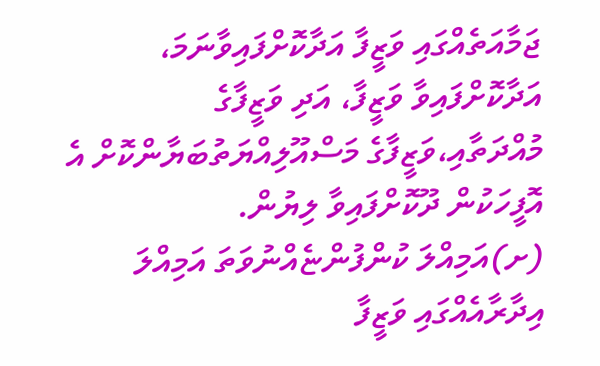ޖަމާއަތެއްގައި ވަޒީފާ އަދާކޮށްފައިވާނަމަ، އަދާކޮށްފައިވާ ވަޒީފާ، އަދި ވަޒީފާގެ މުއްދަތާއި،ވަޒީފާގެ މަސްއޫލިއްޔަތުބަޔާންކޮށް އެ އޮފީހަކުން ދޫކޮށްފައިވާ ލިޔުން.
(ށ)އަމިއްލަ ކުންފުންޏެއްނުވަތަ އަމިއްލަ އިދާރާއެއްގައި ވަޒީފާ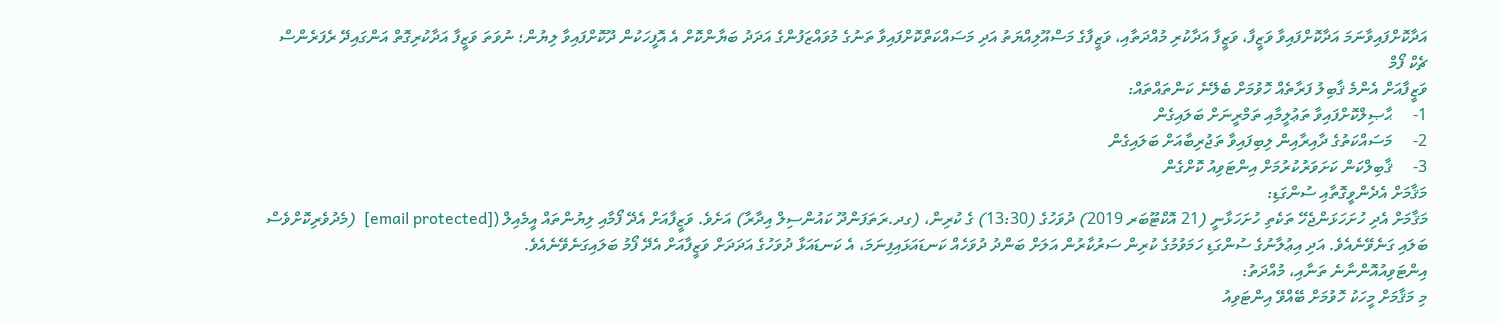އަދާކޮށްފައިވާނަމަ އަދާކޮށްފައިވާ ވަޒީފާ، ވަޒީފާ އަދާކުރި މުއްދަތާއި، ވަޒީފާގެ މަސްއޫލިއްޔަތު އަދި މަސައްކަތްކޮށްފައިވާ ތަނުގެ މުވައްޒަފުންގެ އަދަދު ބަޔާންކޮށް އެ އޮފީހަކުން ދޫކޮށްފައިވާ ލިޔުން؛ ނުވަތަ ވަޒީފާ އަދާކުރިގޮތް އަންގައިދޭ ރެފަރެންސް ޗެކް ފޯމް
ވަޒީފާއަށް އެންމެ ޤާބިލު ފަރާތެއް ހޮވުމަށް ބެލޭނެ ކަންތައްތައް:
1-     ޙާޞިލްކޮށްފައިވާ ތަޢުލީމާއި ތަމްރީނަށް ބަލައިގެން
2-     މަސައްކަތުގެ ދާއިރާއިން ލިބިފައިވާ ތަޖުރިބާއަށް ބަލައިގެން
3-     ޤާބިލްކަން ކަށަވަރުކުރުމަށް އިންޓަވިއު ކޮށްގެން
މަޤާމަށް އެދެންވީގޮތާއި ސުންގަޑި:
މަޤާމަށް އެދި ހުށަހަޅަންޖެހޭ ތަކެތި ހުށަހަޅާނީ (21 އޮކްޓޫބަރ 2019) ދުވަހުގެ (13:30) ގެ ކުރިން، (ގދ.ރަތަފަންދޫ ކައުންސިލް އިދާރާ) އަށެވެ. ވަޒީފާއަށް އެދޭ ފޯމާއި ލިޔުންތައް އީމެއިލް ([email protected]  (މެދުވެރިކޮށްވެސް ބަލައި ގަނެވޭނެއެވެ. އަދި އިޢުލާނުގެ ސުންގަޑި ހަމަވުމުގެ ކުރިން ސަރުކާރުން އަލަށް ބަންދު ދުވަހެއް ކަނޑައަޅައިފިނަމަ، އެ ކަނޑައަޅާ ދުވަހުގެ އަދަދަށް ވަޒީފާއަށް އެދޭ ފޯމު ބަލައިގަނެވޭނެއެވެ.
އިންޓަވިއުއޮންނާނެ ތަނާއި، މުއްދަތު:
މި މަޤާމަށް މީހަކު ހޮވުމަށް ބޭއްވޭ އިންޓަވިއު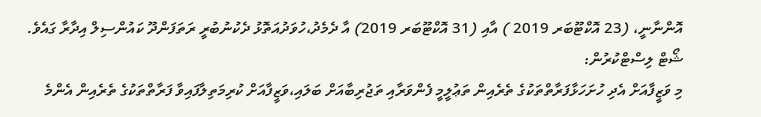އޮންނާނީ، (23 އޮކްޓޫބަރ 2019 ) އާއި (31 އޮކްޓޫބަރ 2019) އާ ދެމެދު،ހުވަދުއަތޮޅު ދެކުނުބުރީ ރަތަފަންދޫ ކައުންސިލް އިދާރާ ގައެވެ.
ޝޯޓް ލިސްޓްކުރުން:
މި ވަޒީފާއަށް އެދި ހުށަހަޅާފަރާތްތަކުގެ ތެރެއިން ތަޢުލީމީ ފެންވަރާއި ތަޖުރިބާއަށް ބަލައި،ވަޒީފާއަށް ކުރިމަތިލާފައިވާ ފަރާތްތަކުގެ ތެރެއިން އެންމެ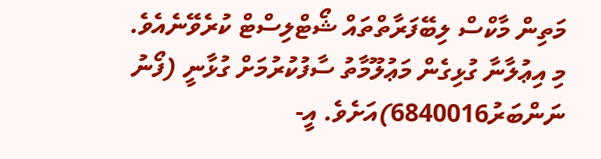މަތިން މާކްސް ލިބޭފަރާތްތައް ޝޯޓްލިސްޓް ކުރެވޭނެއެވެ.
މި އިޢުލާނާ ގުޅިގެން މަޢުލޫމާތު ސާފުކުރުމަށް ގުޅާނީ (ފޯނު ނަންބަރު6840016)އަށެވެ. އީ-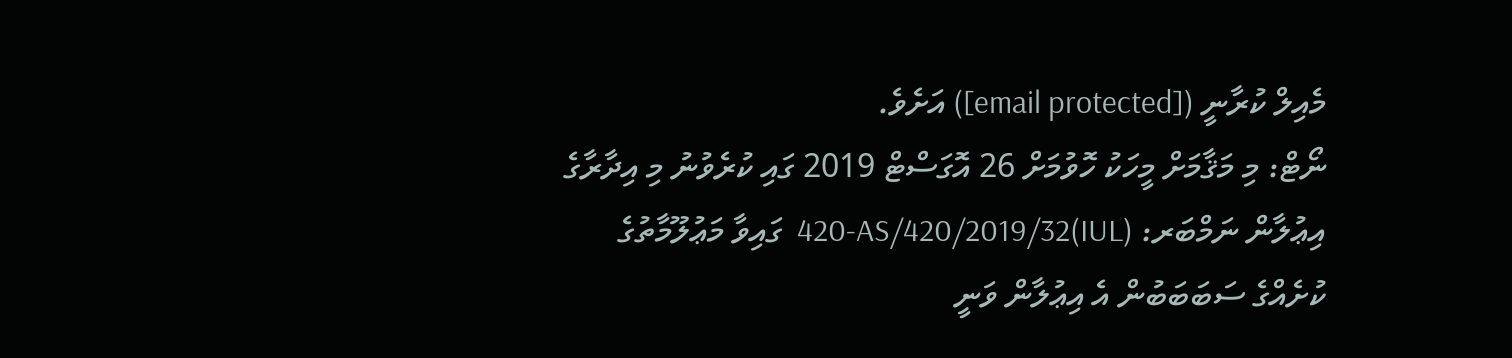މެއިލް ކުރާނީ ([email protected]) އަށެވެ.
ނޯޓް: މި މަޤާމަށް މީހަކު ހޮވުމަށް 26 އޮގަސްޓް 2019 ގައި ކުރެވުނު މި އިދާރާގެ އިޢުލާން ނަމްބަރ: (IUL)420-AS/420/2019/32  ގައިވާ މަޢުލޫމާތުގެ ކުށެއްގެ ސަބަބަބުން އެ އިޢުލާން ވަނީ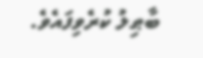ބާޠިލު ކުރެވިފައެވެ.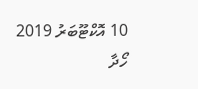10 އޮކްޓޫބަރު 2019
ހޯދާ